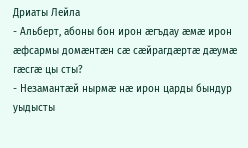Дриаты Лейла
- Альберт, абоны бон ирон æгъдау æмæ ирон æфсармы домæнтæн сæ сæйрагдæртæ дæумæ гæсгæ цы сты?
- Незамантæй нырмæ нæ ирон царды бындур уыдысты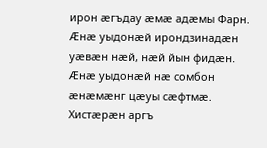ирон æгъдау æмæ адæмы Фарн. Æнæ уыдонæй ирондзинадæн уæвæн нæй, нæй йын фидæн. Æнæ уыдонæй нæ сомбон æнæмæнг цæуы сæфтмæ. Хистæрæн аргъ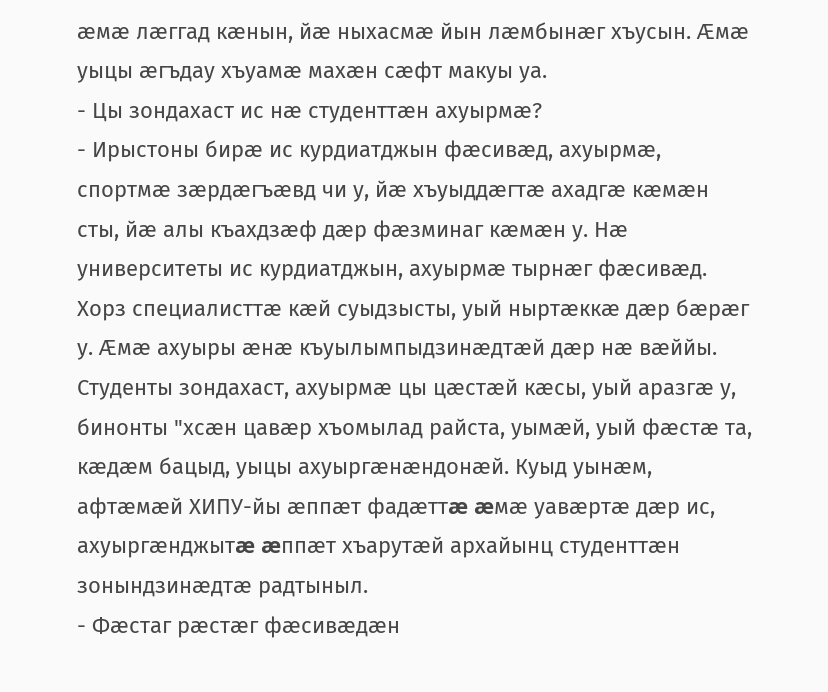æмæ лæггад кæнын, йæ ныхасмæ йын лæмбынæг хъусын. Æмæ уыцы æгъдау хъуамæ махæн сæфт макуы уа.
- Цы зондахаст ис нæ студенттæн ахуырмæ?
- Ирыстоны бирæ ис курдиатджын фæсивæд, ахуырмæ, спортмæ зæрдæгъæвд чи у, йæ хъуыддæгтæ ахадгæ кæмæн сты, йæ алы къахдзæф дæр фæзминаг кæмæн у. Нæ университеты ис курдиатджын, ахуырмæ тырнæг фæсивæд. Хорз специалисттæ кæй суыдзысты, уый ныртæккæ дæр бæрæг у. Æмæ ахуыры æнæ къуылымпыдзинæдтæй дæр нæ вæййы. Студенты зондахаст, ахуырмæ цы цæстæй кæсы, уый аразгæ у, бинонты "хсæн цавæр хъомылад райста, уымæй, уый фæстæ та, кæдæм бацыд, уыцы ахуыргæнæндонæй. Куыд уынæм, афтæмæй ХИПУ-йы æппæт фадæттæ æмæ уавæртæ дæр ис, ахуыргæнджытæ æппæт хъарутæй архайынц студенттæн зонындзинæдтæ радтыныл.
- Фæстаг рæстæг фæсивæдæн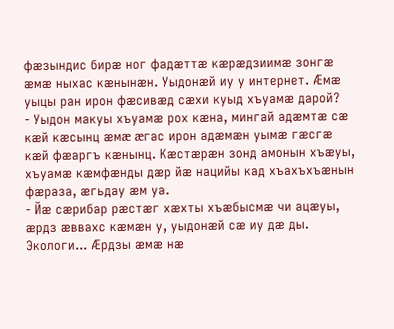фæзындис бирæ ног фадæттæ кæрæдзиимæ зонгæ æмæ ныхас кæнынæн. Уыдонæй иу у интернет. Æмæ уыцы ран ирон фæсивæд сæхи куыд хъуамæ дарой?
- Уыдон макуы хъуамæ рох кæна, мингай адæмтæ сæ кæй кæсынц æмæ æгас ирон адæмæн уымæ гæсгæ кæй фæаргъ кæнынц. Кæстæрæн зонд амонын хъæуы, хъуамæ кæмфæнды дæр йæ нацийы кад хъахъхъæнын фæраза, æгьдау æм уа.
- Йæ сæрибар рæстæг хæхты хъæбысмæ чи ацæуы, æрдз æввахс кæмæн у, уыдонæй сæ иу дæ ды. Экологи... Æрдзы æмæ нæ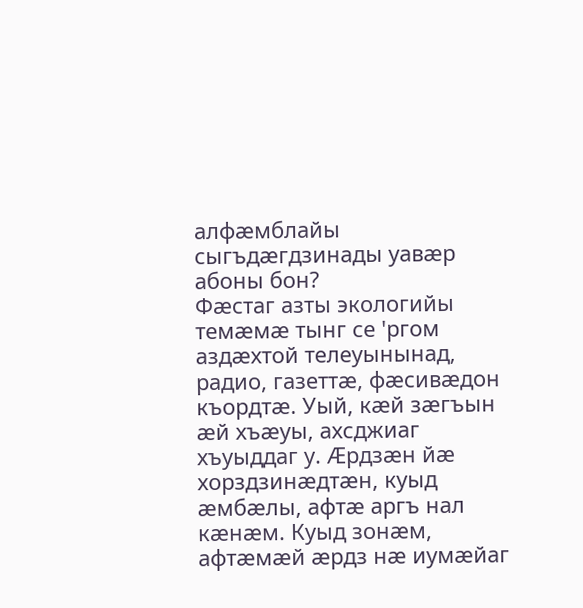алфӕмблайы сыгъдæгдзинады уавæр абоны бон?
Фæстаг азты экологийы темæмæ тынг се 'ргом аздæхтой телеуынынад, радио, газеттæ, фæсивæдон къордтæ. Уый, кæй зæгъын æй хъæуы, ахсджиаг хъуыддаг у. Æрдзæн йæ хорздзинæдтæн, куыд æмбæлы, афтæ аргъ нал кæнæм. Куыд зонæм, афтæмæй æрдз нæ иумæйаг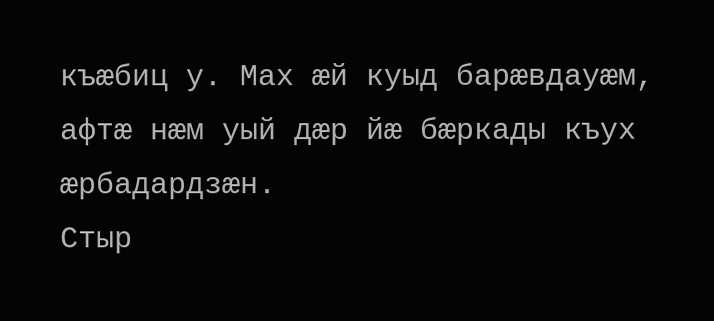къæбиц у. Мах æй куыд барæвдауæм, афтæ нæм уый дæр йæ бæркады къух æрбадардзæн.
Стыр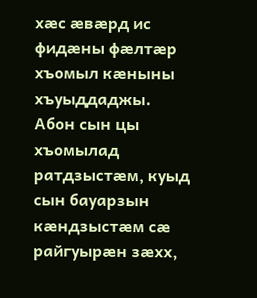хæс æвæрд ис фидæны фæлтæр хъомыл кæныны хъуыддаджы. Абон сын цы хъомылад ратдзыстæм, куыд сын бауарзын кæндзыстæм сæ райгуырæн зæхх,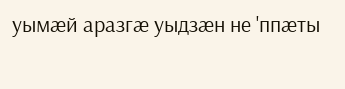уымæй аразгæ уыдзæн не 'ппæты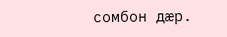сомбон дæр.